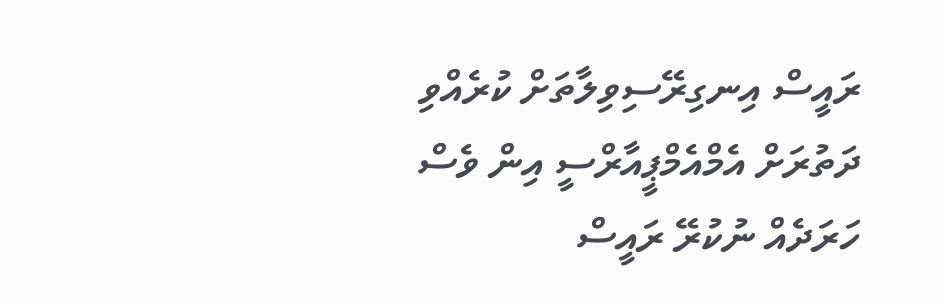ރައީސް އިނގިރޭސިވިލާތަށް ކުރެއްވި ދަތުރަށް އެމްއެމްޕީއާރްސީ އިން ވެސް ހަރަދެއް ނުކުރޭ ރައީސް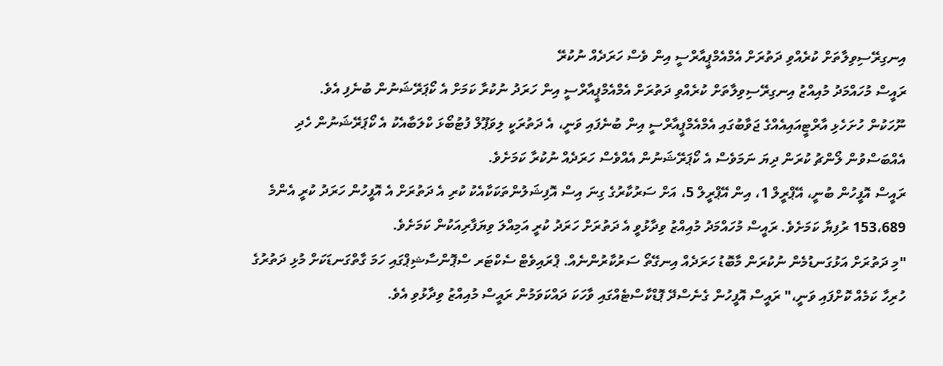އިނގިރޭސިވިލާތަށް ކުރެއްވި ދަތުރަށް އެމްއެމްޕީއާރްސީ އިން ވެސް ހަރަދެއް ނުކުރޭ
ރައީސް މުހައްމަދު މުއިއްޒު އިނގިރޭސިވިލާތަށް ކުރެއްވި ދަތުރަށް އެމްއެމްޕީއާރްސީ އިން ހަރަދު ނުކުރާ ކަމަށް އެ ކޯޕަރޭޝަނުން ބުނެފި އެވެ.
ނޫހަކުން ހުށަހެޅި އާރްޓީއައިއެއްގެ ޖަވާބުގައި އެމްއެމްޕީއާރްސީ އިން ބުނެފައި ވަނީ، އެ ދަތުރަކީ ލިވަޕޫލް ފުޓުބޯޅަ ކްލަބާއެކު އެ ކޯޕަރޭޝަނުން ހެދި އެއްބަސްވުން ލޯންޗު ކުރަން ދިޔަ ނަމަވެސް އެ ކޯޕަރޭޝަނުން އެއްވެސް ހަރަދެއް ނުކުރާ ކަމަށެވެ.
ރައީސް އޮފީހުން ބުނީ، އޭޕްރީލް 1، އިން އޭޕްރީލް 5، އަށް ސަރުކާރުގެ ގިނަ އިސް އޮފިޝަލުންތަކަކާއެކު ކުރި އެ ދަތުރަށް އެ އޮފީހުން ހަރަދު ކުރީ އެންމެ 153،689 ރުފިޔާ ކަމަށެވެ. ރައީސް މުހައްމަދު މުއިއްޒު ވިދާޅުވީ އެ ދަތުރަށް ހަރަދު ކުރީ އަމިއްލަ ވިޔަފާރިއަކުން ކަމަށެވެ.
"މި ދަތުރަށް އަޅުގަނޑުމެން ނުކުރަން މާބޮޑު ހަރަދެއް އިނގޭތޯ ސަރުކާރުންނެއް. ޕްރައިވެޓް ސެކްޓަރ ސްޕޮންސާޝިޕްގައި ހަމަ ގާތްގަނޑަކަށް މުޅި ދަތުރުގެ ހުރިހާ ކަމެއް ކޮށްފައި ވަނީ،" ރައީސް އޮފީހުން ގެނެސްދޭ ޕޮޑްކާސްޓެއްގައި ވާހަކަ ދައްކަވަމުން ރައީސް މުއިއްޒު ވިދާޅުވި އެވެ.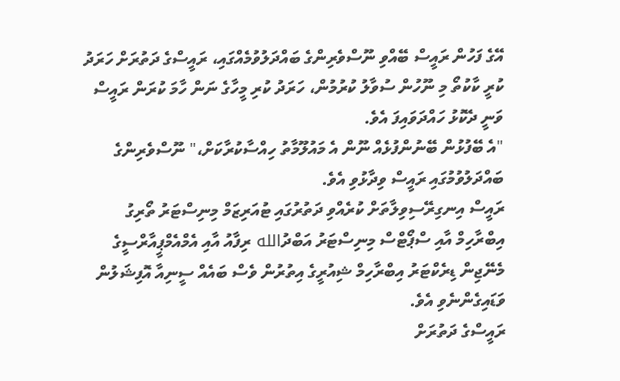އޭގެ ފަހުން ރައީސް ބޭއްވި ނޫސްވެރިންގެ ބައްދަލުވުމެއްގައި، ރައީސްގެ ދަތުރަށް ހަރަދު ކުރީ ކާކުތޯ މި ނޫހުން ސުވާލު ކުރުމުން، ހަރަދު ކުރި މީހާގެ ނަން ހާމަ ކުރަން ރައީސް ވަނީ ދެކޮޅު ހައްދަވައިފަ އެވެ.
"އެ ބޭފުޅުން ބޭނުންފުޅެއް ނޫން އެ މައުލޫމާތު ހިއްސާކުރާކަށް،" ނޫސްވެރިންގެ ބައްދަލުވުމުގައި ރައީސް ވިދާޅުވި އެވެ.
ރައީސް އިނގިރޭސިވިލާތަށް ކުރެއްވި ދަތުރުގައި ޓުއަރިޒަމް މިނިސްޓަރު ތޯރިގު އިބްރާހިމް އާއި ސްޕޯޓްސް މިނިސްޓަރު އަބްދުالله ރިފާއު އާއި އެމްއެމްޕީއާރްސީގެ މެނޭޖިން ޑިރެކްޓަރު އިބްރާހިމް ޝިއުރީގެ އިތުރުން ވެސް ބައެއް ސީނިއާ އޮފިޝަލުން ވަޑައިގެންނެވި އެވެ.
ރައީސްގެ ދަތުރަށް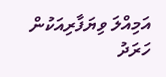އަމިއްލަ ވިޔަފާރިއަކުން ހަރަދު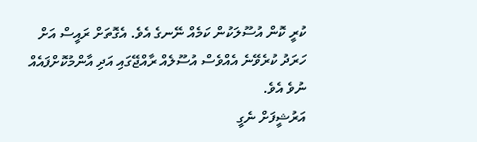ކުރީ ކޮން އުސޫލަކުން ކަމެއް ނޭނގެ އެވެ. އެގޮތަށް ރައީސް އަށް ހަރަދު ކުރެވޭނެ އެއްވެސް އުސޫލެއް ރާއްޖޭގައި އަދި އާންމުކޮށްފައެއް ނުވެ އެވެ.
އަރުޝީފަށް ނެގީ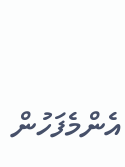އެންމެފަހުން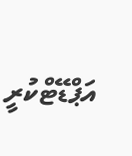އަޕްޑޭޓްކުރީ